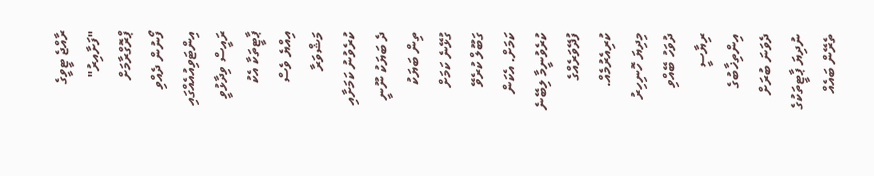ރާއްޖެ ޓީވީގެ "ފަށާއިރު" ޕްރޮގްރާމަށް ފޯނުން ދެއްވި އިންޓަވިއުއެއްގައި ރައީސް ވިދާޅުވީ ޕާޓީތަކާ އެކު އިއްޔެ ވެސް މަޝްވަރާ ކުރެވުނު ކަމަށާއި ދެ ބަޔަކު ނޫނީ ތިން ބަޔަކު ގުޅޭނެ ކަމަށް ގަބޫލް ކުރެވޭ ކަމަށް. އެކަން ކުރެވުނީމާ ލިބޭނެ ފުދޭވަރެއްގެ ކުރިއެރުމެއް.
މިދިޔަ ހޮނިހިރު ދުވަހު ބޭއްވި ރިޔާސީ އިންތިޚާބުގެ ދެވަނަ ބުރަށް ނުދިޔަ ޕާޓީތަކުގެ ތެރޭން ބައެއް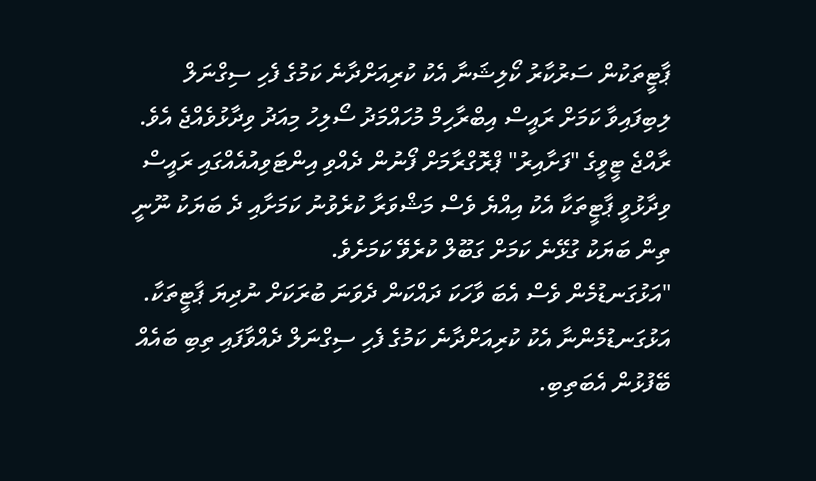ޕާޓީތަކުން ސަރުކާރު ކޯލިޝަނާ އެކު ކުރިއަށްދާނެ ކަމުގެ ފެހި ސިގްނަލް ލިބިފައިވާ ކަމަށް ރައީސް އިބްރާހިމް މުހައްމަދު ސޯލިހު މިއަދު ވިދާޅުވެއްޖެ އެވެ.
ރާއްޖެ ޓީވީގެ "ފަށާއިރު" ޕްރޮގްރާމަށް ފޯނުން ދެއްވި އިންޓަވިއުއެއްގައި ރައީސް ވިދާޅުވީ ޕާޓީތަކާ އެކު އިއްޔެ ވެސް މަޝްވަރާ ކުރެވުނު ކަމަށާއި ދެ ބަޔަކު ނޫނީ ތިން ބަޔަކު ގުޅޭނެ ކަމަށް ގަބޫލް ކުރެވޭ ކަމަށެވެ.
"އަޅުގަނޑުމެން ވެސް އެބަ ވާހަކަ ދައްކަން ދެވަނަ ބުރަކަށް ނުދިޔަ ޕާޓީތަކާ. އަޅުގަނޑުމެންނާ އެކު ކުރިއަށްދާނެ ކަމުގެ ފެހި ސިގްނަލް ދެއްވާފައި ތިބި ބައެއް ބޭފުޅުން އެބަތިބި.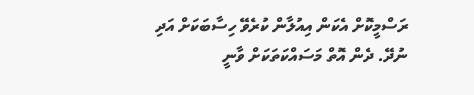ރަސްމީކޮށް އެކަން އިއުލާން ކުރެވޭ ހިސާބަކަށް އަދި ނުދޭ. ދެން އޮތް މަސައްކަތަކަށް ވާނީ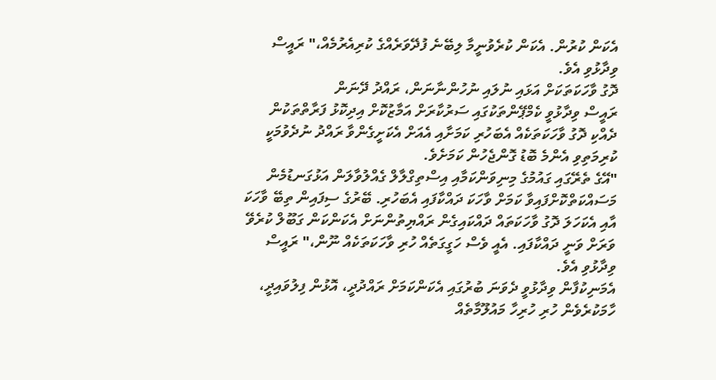އެކަން ކުރުން. އެކަން ކުރެވުނީމާ ލިބޭނެ ފުދޭވަރެއްގެ ކުރިއެރުމެއް،" ރައީސް ވިދާޅުވި އެވެ.
ދޮގު ވާހަކަތަކަށް އަޅައި ނުލައި ނުހުންނާނަން، ރައްދު ދޭނަން
ރައީސް ވިދާޅުވީ ކެމްޕޭންތަކުގައި ސަރުކާރަށް އަމާޒުކޮށް އިދިކޮޅު ފަރާތްތަކުން ދެއްކި ދޮގު ވާހަކަތަކެއް އެބަހުރި ކަމަށާއި އެއަށް އެކަށީގެންވާ ރައްދު ނުދެވުމަކީ ކުރިމަތިވި އެންމެ ބޮޑު ގޮންޖެހުން ކަމަށެވެ.
"އޭގެ ތެރޭގައި ގައުމުގެ މިނިވަންކަމާއި އިސްތިގްލާލް ގެއްލުވާލަން އަޅުގަނޑުމެން މަސައްކަތްކޮށްފައިވާ ކަމަށް ވާހަކަ ދައްކާފައި އެބަހުރި. ބޭރުގެ ސިފައިން ތިބޭ ވާހަކަ އާއި އެކަހަލަ ދޮގު ވާހަކަތައް ދައްކައިގެން ރައްޔިތުންނަށް އެކަންކަން ގަބޫލް ކުރެވޭ ވަރަށް ވަނީ ދައްކާފައި. އެއީ ވެސް ހަގީގަތެއް ހުރި ވާހަކަތަކެއް ނޫން،" ރައީސް ވިދާޅުވި އެވެ.
އެމަނިކުފާން ވިދާޅުވީ ދެވަނަ ބުރުގައި އެކަންކަމަށް ރައްދުދީ، އޮޅުން ފިލުވައިދީ، ހާމަކުރެވެން ހުރި ހުރިހާ މައުލޫމާތެއް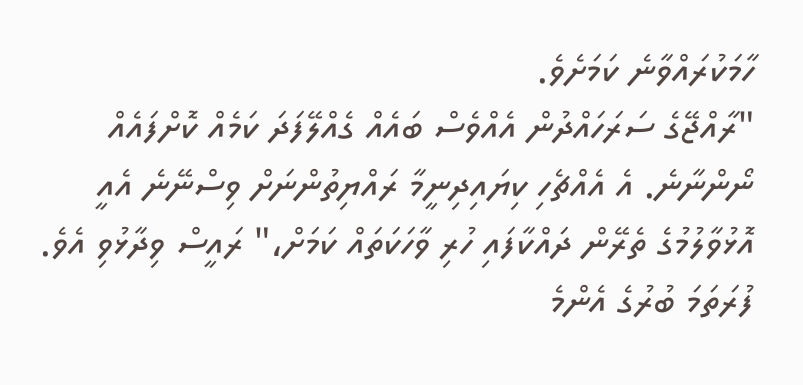ހާމަކުރައްވާނެ ކަމަށެވެ.
"ރާއްޖޭގެ ސަރަހައްދުން އެއްވެސް ބައެއް ގެއްލޭފަދަ ކަމެއް ކޮށްފައެއް ނޯންނާނެ. އެ އެއްޗެހި ކިޔައިދިނީމާ ރައްޔިތުންނަށް ވިސްނޭނެ އެއީ އޮޅުވާލުމުގެ ތެރޭން ދައްކާފައި ހުރި ވާހަކަތައް ކަމަށް،" ރައީސް ވިދާޅުވި އެވެ.
ފުރަތަމަ ބުރުގެ އެންމެ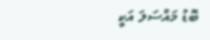ބޮޑު މައްސަލަ އަކީ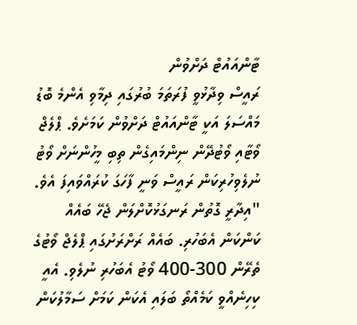ޓާންއައުޓް ދަށްވުން
ރައީސް ވިދާޅުވީ ފުރަތަމަ ބުރުގައި ދިމާވި އެންމެ ބޮޑު މައްސަލަ އަކީ ޓާންއައުޓް ދަށްވުން ކަމަށެވެ. ޕްލެޖް ވޯޓާއި ވޯޓުދޭން ނިންމައިގެން ތިބި މީހުންނަށް ވޯޓު ނުލެވިހުރިކަން ރައީސް ވަނީ ފާހަގަ ކުރައްވައިފަ އެވެ.
"އިދާރީ ގޮތުން ރަނގަޅުކޮށްލަން ޖެހޭ ބައެއް ކަންކަން އެބަހުރި. ބައެއް ރަށްރަށުގައި ޕްލެޖް ވޯޓުގެ ތެރޭން 300-400 ވޯޓު އެބަހުރި ނުލެވި. އެއީ ކިހިނެއްވީ ކަމެއްތޯ ބަލައި އެކަން ކަމަށް ސަމާލުކަން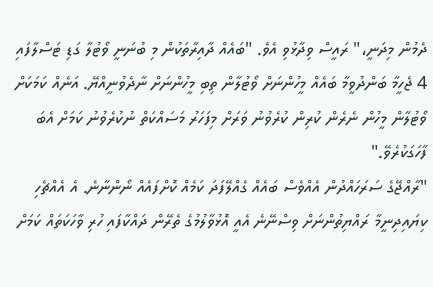ދެމުން މިދަނީ،" ރައީސް ވިދާޅުވި އެވެ. "ބައެއް ދާއިރާތަކުން މި ބުނަނީ ވޯޓުލާ ގަޑި ޓަސްލާފައި 4 ޖެހީމާ ބަންދުވީމާ ބައެއް މީހުންނަށް ވޯޓުލާން ތިބި މީހުންނަށް ނާދެވުނީއްޔޭ. އަނެއް ކަމަކަށް ވޯޓުލާން މީހުން ނެރެން ކުރިން ކުރެވުނު ވަރަށް މިފަހަރު މަސައްކަތް ނުކުރެވުނު ކަމަށް އެބަ ފާހަގަކުރެވޭ."
"ރާއްޖޭގެ ސަރަހައްދުން އެއްވެސް ބައެއް ގެއްލޭފަދަ ކަމެއް ކޮށްފައެއް ނޯންނާނެ. އެ އެއްޗެހި ކިޔައިދިނީމާ ރައްޔިތުންނަށް ވިސްނޭނެ އެއީ އޮޅުވާލުމުގެ ތެރޭން ދައްކާފައި ހުރި ވާހަކަތައް ކަމަށް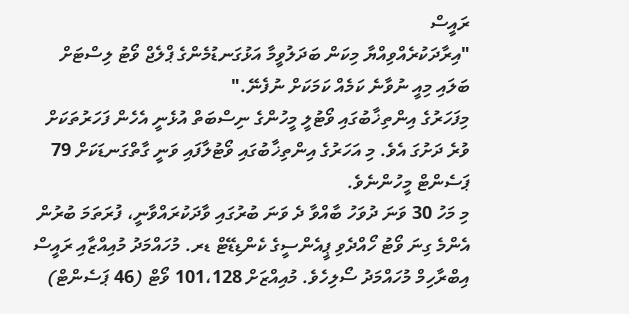ރައީސް
"އިރާދަކުރެއްވިއްޔާ މިކަން ބަދަލުވީމާ އަޅުގަނޑުމެންގެ ޕްލެޖް ވޯޓު ލިސްޓަށް ބަލައި މިއީ ނުވާނެ ކަމެއް ކަމަކަށް ނުފެނޭ."
މިފަހަރުގެ އިންތިޚާބުގައި ވޯޓުލީ މީހުންގެ ނިސްބަތް އުޅެނީ އެހެން ފަހަރުތަކަށް ވުރެ ދަށުގަ އެވެ. މި އަހަރުގެ އިންތިޚާބުގައި ވޯޓުލާފައި ވަނީ ގާތްގަނޑަކަށް 79 ޕަސެންޓް މީހުންނެވެ.
މި މަހު 30 ވަނަ ދުވަހު ބާއްވާ ދެ ވަނަ ބުރުގައި ވާދަކުރައްވާނީ، ފުރަތަމަ ބުރުން އެންމެ ގިނަ ވޯޓު ހޯއްދެވި ޕީއެންސީގެ ކެންޑިޑޭޓް ޑރ. މުހައްމަދު މުއިއްޒާއި ރައީސް އިބްރާހިމް މުހައްމަދު ސޯލިހެވެ. މުއިއްޒަށް 101،128 ވޯޓް (46 ޕަސެންޓް)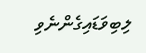ލިބިވަޑައިގެންނެވި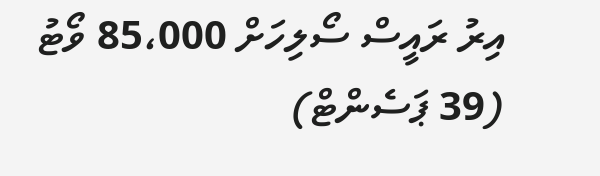އިރު ރައީސް ސޯލިހަށް 85،000 ވޯޓު (39 ޕަސެންޓް)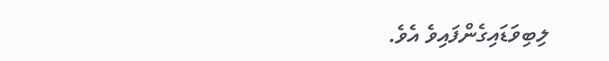ލިބިވަޑައިގެންފައިވެ އެވެ.